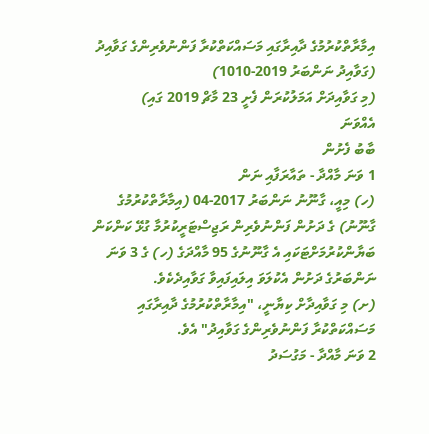އިމާރާތްކުރުމުގެ ދާއިރާގައި މަސައްކަތްކުރާ ފަންނުވެރިންގެ ގަވާއިދު
(ގަވާއިދު ނަންބަރު 2019-1010)
(މި ގަވާއިދަށް އަމަލުކުރަން ފެށީ 23 މާޗް 2019 ގައި)
އެއްވަނަ
ބާބު ފެށުން
1 ވަނަ މާއްދާ - ތައާރަފާއި ނަން
(ހ) މިއީ، ގާނޫނު ނަންބަރު 2017-04 (އިމާރާތްކުރުމުގެ ގާނޫނު) ގެ ދަށުން ފަންނުވެރިން ރަޖިސްޓަރީކުރުމާ ގުޅޭ ކަންކަން ބަޔާންކުރުމަށްޓަކައި އެ ގާނޫނުގެ 95 މާއްދަގެ (ހ) ގެ 3 ވަނަ ނަންބަރުގެ ދަށުން އެކުލަވަ އިލައިފައިވާ ގަވާއިދެކެވެ.
(ށ) މި ގަވާއިދާށް ކިޔާނީ، "އިމާރާތްކުރުމުގެ ދާއިރާގައި މަސައްކަތްކުރާ ފަންނުވެރިންގެ ގަވާއިދު" އެވެ.
2 ވަނަ މާއްދާ - މަގުސަދު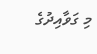މި ގަވާއިދުގެ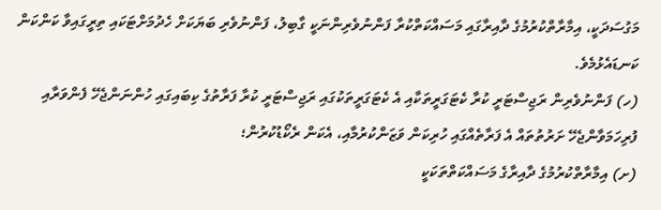މަގުސަދަކީ، އިމާރާތްކުރުމުގެ ދާއިރާގައި މަސައްކަތްކުރާ ފަންނުވެރިންނަކީ ގާބިލު، ފަންނުވެރި ބަޔަކަށް ހެދުމަށްޓަކައި ތިރީގައިވާ ކަންކަން ކަނޑައެޅުމެވެ.
(ހ) ފަންނުވެރިން ރަޖިސްޓަރީ ކުރާ ކެޓަގަރީތަކާއި އެ ކެޓަގަރީތަކުގައި ރަޖިސްޓަރީ ކުރާ ފަރާތުގެ ކިބައިގައި ހުންނަންޖެހޭ ފެންވަރާއި ފުރިހަމަވާންޖެހޭ ށަރުތުތައް އެ ފަރާތެއްގައި ހުރިކަން ވަޒަންކުރުމާއި، އެކަން ރެކޯޑުކުރުން؛
(ށ) އިމާރާތްކުރުމުގެ ދާއިރާގެ މަސައްކަތްތަކަކީ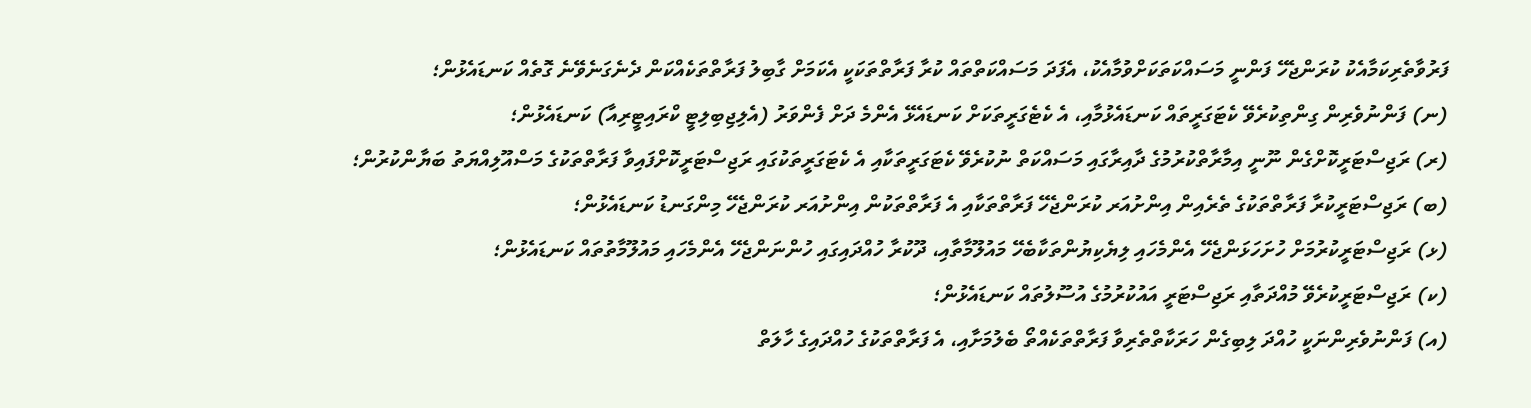ފަރުވާތެރިކަމާއެކު ކުރަންޖެހޭ ފަންނީ މަސައްކަތަކަށްވުމާއެކު، އެފަދަ މަސައްކަތްތައް ކުރާ ފަރާތްތަކަކީ އެކަމަށް ގާބިލު ފަރާތްތަކެއްކަން ދެނެގަނެވޭނެ ގޮތެއް ކަނޑައެޅުން؛
(ނ) ފަންނުވެރިން ގިންތިކުރެވޭ ކެޓަގަރީތައް ކަނޑައެޅުމާއި، އެ ކެޓެގަރީތަކަށް ކަނޑައެޅޭ އެންމެ ދަށް ފެންވަރު (އެލިޖިބިލިޓީ ކްރައިޓީރިއާ) ކަނޑައެޅުން؛
(ރ) ރަޖިސްޓަރީކޮށްގެން ނޫނީ އިމާރާތްކުރުމުގެ ދާއިރާގައި މަސައްކަތް ނުކުރެވޭ ކެޓަގަރީތަކާއި އެ ކެޓަގަރީތަކުގައި ރަޖިސްޓަރީކޮށްފައިވާ ފަރާތްތަކުގެ މަސްއޫލިއްޔަތު ބަޔާންކުރުން؛
(ބ) ރަޖިސްޓަރީކުރާ ފަރާތްތަކުގެ ތެރެއިން އިންށުއަރ ކުރަންޖެހޭ ފަރާތްތަކާއި އެ ފަރާތްތަކުން އިންށުއަރ ކުރަންޖެހޭ މިންގަނޑު ކަނޑައެޅުން؛
(ޅ) ރަޖިސްޓަރީކުރުމަށް ހުށަހަޅަންޖެހޭ އެންމެހައި ލިޔެކިޔުންތަކާބެހޭ މައުލޫމާތާއި، ދޫކުރާ ހުއްދައިގައި ހުންނަންޖެހޭ އެންމެހައި މައުލޫމާތުތައް ކަނޑައެޅުން؛
(ކ) ރަޖިސްޓަރީކުރެވޭ މުއްދަތާއި ރަޖިސްޓަރީ އައުކުރުމުގެ އުސޫލުތައް ކަނޑައެޅުން؛
(އ) ފަންނުވެރިންނަކީ ހުއްދަ ލިބިގެން ހަރަކާތްތެރިވާ ފަރާތްތަކެއްތޯ ބެލުމަށާއި، އެ ފަރާތްތަކުގެ ހުއްދައިގެ ހާލަތް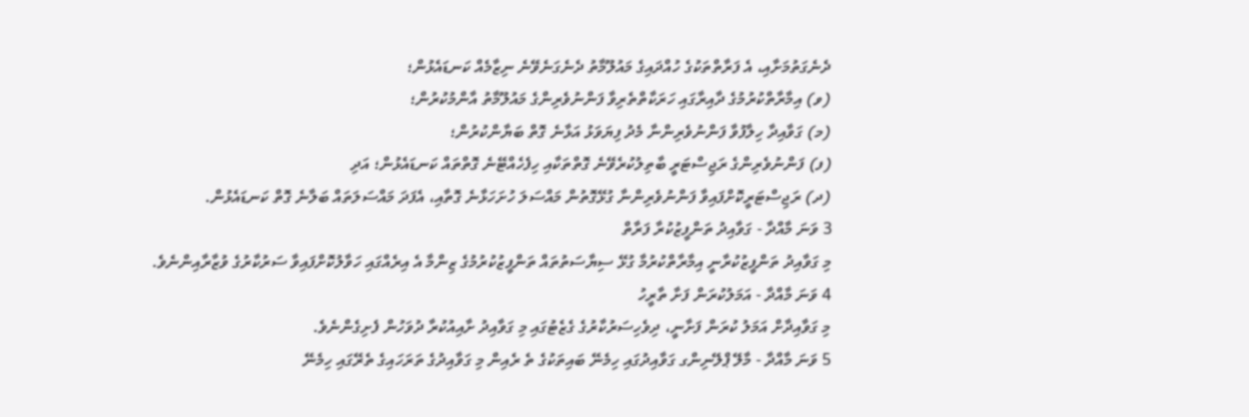ދެނެގަތުމަށާއި، އެ ފަރާތްތަކުގެ ހުއްދައިގެ މައުލޫމާތު ދެނެގަނެވޭނެ ނިޒާމެއް ކަނޑައެޅުން؛
(ވ) އިމާރާތްކުރުމުގެ ދާއިރާގައި ހަރަކާތްތެރިވާ ފަންނުވެރިންގެ މައުލޫމާތު އާންމުކުރުން؛
(މ) ގަވާއިދާ ހިލާފުވާ ފަންނުވެރިންނާ މެދު ފިޔަވަޅު އަޅާނެ ގޮތް ބަޔާންކުރުން؛
(ފ) ފަންނުވެރިންގެ ރަޖިސްޓަރީ ބާތިލުކުރެވޭނެ ގޮތްތަކާއި ހިފެހެއްޓޭނެ ގޮތްތައް ކަނޑައެޅުން؛ އަދި
(ދ) ރަޖިސްޓަރީކޮށްފައިވާ ފަންނުވެރިންނާ ގުޅޭގޮތުން މައްސަލަ ހުށަހަޅާނެ ގޮތާއި، އެފަދަ މައްސަލަތައް ބަލާނެ ގޮތް ކަނޑައެޅުން.
3 ވަނަ މާއްދާ - ގަވާއިދު ތަންފީޒުކުރާ ފަރާތް
މި ގަވާއިދު ތަންފީޒުކުރާނީ އިމާރާތްކުރުމާ ގުޅޭ ސިޔާސަތުތައް ތަންފީޒުކުރުމުގެ ޒިންމާ އެ އިރެއްގައި ހަވާލުކޮށްފައިވާ ސަރުކާރުގެ ވުޒާރާއިންނެވެ.
4 ވަނަ މާއްދާ - އަމަލުކުރަން ފަށާ ތާރީހު
މި ގަވާއިދާށް އަމަލު ކުރަން ފަށާނީ، ދިވެހިސަރުކާރުގެ ގެޒެޓުގައި މި ގަވާއިދު ށާއިއުކުރާ ދުވަހުން ފެށިގެންނެވެ.
5 ވަނަ މާއްދާ - މާލޭ ޕްލޭނިންގ ގަވާއިދުގައި ހިމެނޭ ބައިތަކުގެ ތެ ރެއިން މި ގަވާއިދުގެ ތަރަހައިގެ ތެރޭގައި ހިމެނޭ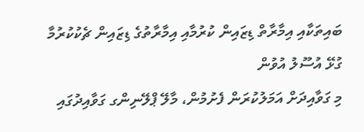ބައިތަކާއި އިމާރާތް ޑިޒައިން ކުރުމާއި އިމާރާތުގެ ޑިޒައިން ޗެކުކުރުމާ ގުޅޭ އުސޫލު އުވުން
މި ގަވާއިދަށް އަމަލުކުރަން ފެށުމުން، މާލޭ ޕްލޭނިންގ ގަވާއިދުގައި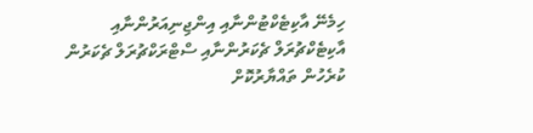ހިމެނޭ އާކިޓެކްޓުންނާއި އިންޖިނިއަރުންނާއި އާކިޓެކްޗުރަލް ޗެކަރުންނާއި ސްޓްރަކްޗުރަލް ޗެކަރުން ކުރެހުން ތައްޔާރުކޮށް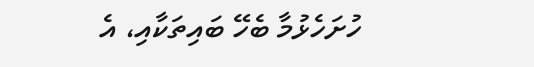ހުށަހެޅުމާ ބެހޭ ބައިތަކާއި، އެ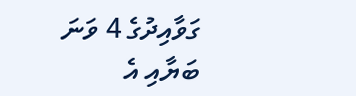ގަވާއިދުގެ 4 ވަނަ ބަޔާއި އެ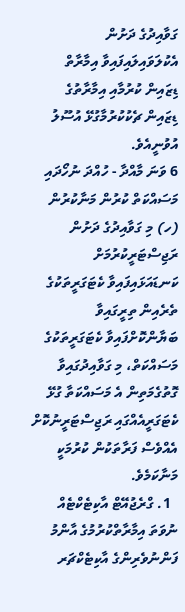ގަވާއިދުގެ ދަށުން އެކުލަވައިލައިފައިވާ އިމާރާތް ޑިޒައިން ކުރުމާއި އިމާރާތުގެ ޑިޒައިން ޗެކުކުރުމާގުޅޭ އުސޫލު އުވުނީއެވެ.
6 ވަނަ މާއްދާ - ހުއްދަ ނުހޯދައި މަސައްކަތް ކުރުން މަނާކުރުން
(ހ) މި ގަވާއިދުގެ ދަށުން ރަޖިސްޓަރީކުރުމަށް ކަނޑައަޅައިފައިވާ ކެޓަގަރީތަކުގެ ތެރެއިން ތިރީގައިވާ ބަޔާންކޮށްފައިވާ ކެޓަގަރީތަކުގެ މަސައްކަތް، މި ގަވާއިދުގައިވާ ގޮތުގެމަތިން އެ މަސައްކަތާ ގުޅޭ ކެޓަގަރީއެއްގައި ރަޖިސްޓަރީނުކޮށް އެއްވެސް ފަރާތަކުން ކުރުމަކީ މަނާކަމެވެ.
  1. ގްރެޖުއޭޓް އާކިޓެކްޓެއް ނުވަތަ އިމާރާތްކުރުމުގެ އާންމު ފަންނުވެރިންގެ އާކިޓެކްޗަރ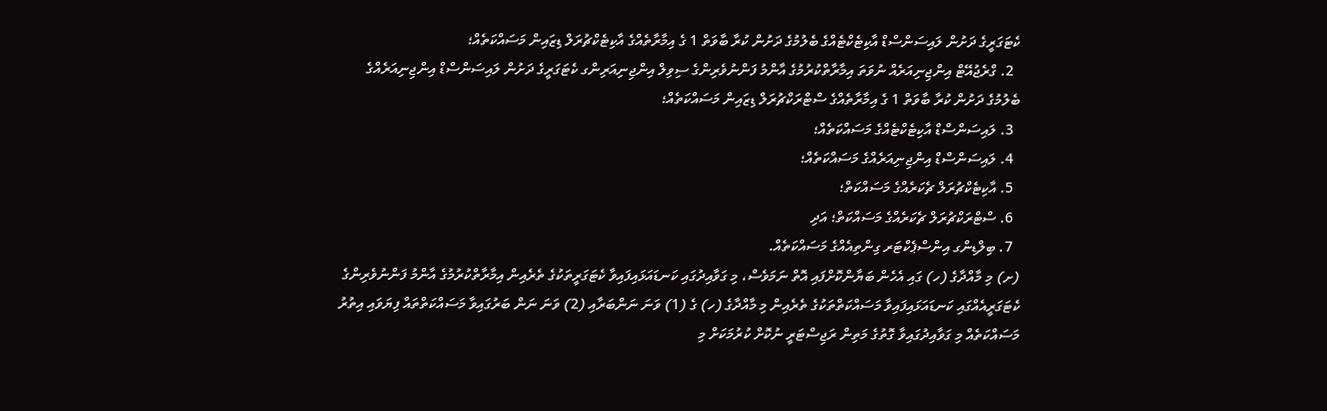ކެޓަގަރީގެ ދަށުން ލައިސަންސްޑް އާކިޓެކްޓެއްގެ ބެލުމުގެ ދަށުން ކުރާ ބާވަތް 1 ގެ އިމާރާތެއްގެ އާކިޓެކްޗުރަލް ޑިޒައިން މަސައްކަތެއް؛
  2. ގްރެޖުއޭޓް އިންޖިނިއަރެއް ނުވަތަ އިމާރާތްކުރުމުގެ އާންމު ފަންނުވެރިންގެ ސިވިލް އިންޖިނިއަރިންގ ކެޓަގަރީގެ ދަށުން ލައިސަންސްޑް އިންޖިނިއަރެއްގެ ބެލުމުގެ ދަށުން ކުރާ ބާވަތް 1 ގެ އިމާރާތެއްގެ ސްޓްރަކްޗުރަލް ޑިޒައިން މަސައްކަތެއް؛
  3. ލައިސަންސްޑް އާކިޓެކްޓެއްގެ މަސައްކަތެއް؛
  4. ލައިސަންސްޑް އިންޖިނިއަރެއްގެ މަސައްކަތެއް؛
  5. އާކިޓެކްޗުރަލް ޗެކަރެއްގެ މަސައްކަތް؛
  6. ސްޓްރަކްޗުރަލް ޗެކަރެއްގެ މަސައްކަތް؛ އަދި
  7. ބިލްޑިންގ އިންސްޕެކްޓަރ ގިންތިއެއްގެ މަސައްކަތެއް.
(ށ) މި މާއްދާގެ (ހ) ގައި އެހެން ބަޔާންކޮށްފައި އޮތް ނަމަވެސް، މި ގަވާއިދުގައި ކަނޑައަޅައިފައިވާ ކެޓަގަރީތަކުގެ ތެރެއިން އިމާރާތްކުރުމުގެ އާންމު ފަންނުވެރިންގެ ކެޓަގަރީއެއްގައި ކަނޑައަޅައިފައިވާ މަސައްކަތްތަކުގެ ތެރެއިން މި މާއްދާގެ (ހ) ގެ (1) ވަނަ ނަންބަރާއި (2) ވަނަ ނަން ބަރުގައިވާ މަސައްކަތްތައް ފިޔަވައި އިތުރު މަސައްކަތެއް މި ގަވާއިދުގައިވާ ގޮތުގެ މަތިން ރަޖިސްޓަރީ ނުކޮށް ކުރުމަކަށް މި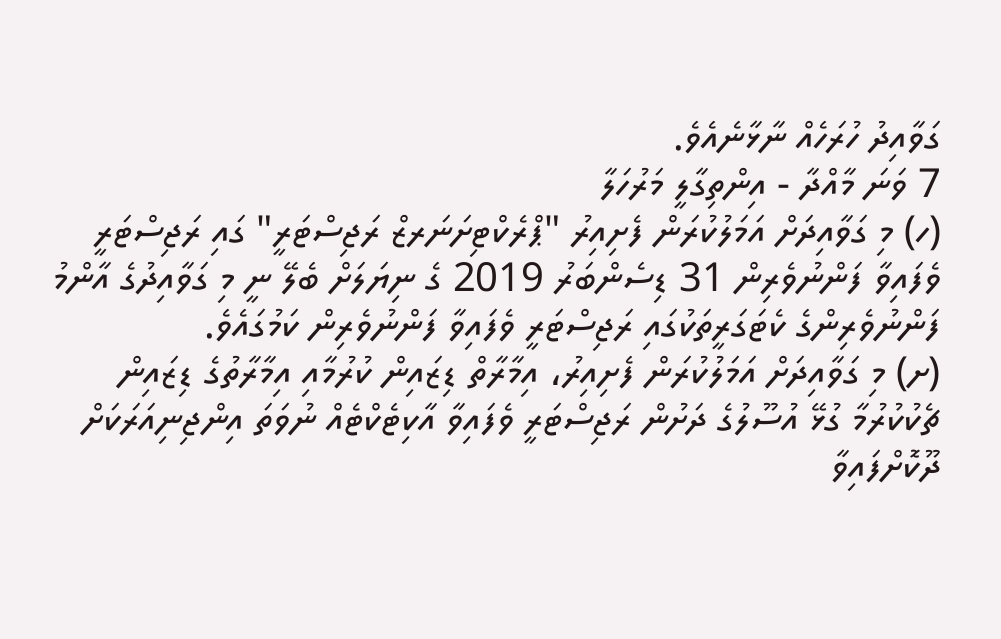ގަވާއިދު ހުރަހެއް ނާޅާނެއެވެ.
7 ވަނަ މާއްދާ - އިންތިގާލީ މަރުހަލާ
(ހ) މި ގަވާއިދަށް އަމަލުކުރަން ފެށިއިރު "ޕްރެކްޓިށަނަރޒް ރަޖިސްޓަރީ" ގައި ރަޖިސްޓަރީ ވެފައިވާ ފަންނުވެރިން 31 ޑިސެންބަރު 2019 ގެ ނިޔަލަށް ބެލޭ ނީ މި ގަވާއިދުގެ އާންމު ފަންނުވެރިންގެ ކެޓަގަރީތަކުގައި ރަޖިސްޓަރީ ވެފައިވާ ފަންނުވެރިން ކަމުގައެވެ.
(ށ) މި ގަވާއިދަށް އަމަލުކުރަން ފެށިއިރު، އިމާރާތް ޑިޒައިން ކުރުމާއި އިމާރާތުގެ ޑިޒައިން ޗެކުކުރުމާ ގުޅޭ އުސޫލުގެ ދަށުން ރަޖިސްޓަރީ ވެފައިވާ އާކިޓެކްޓެއް ނުވަތަ އިންޖިނިއަރަކަށް ދޫކޮށްފައިވާ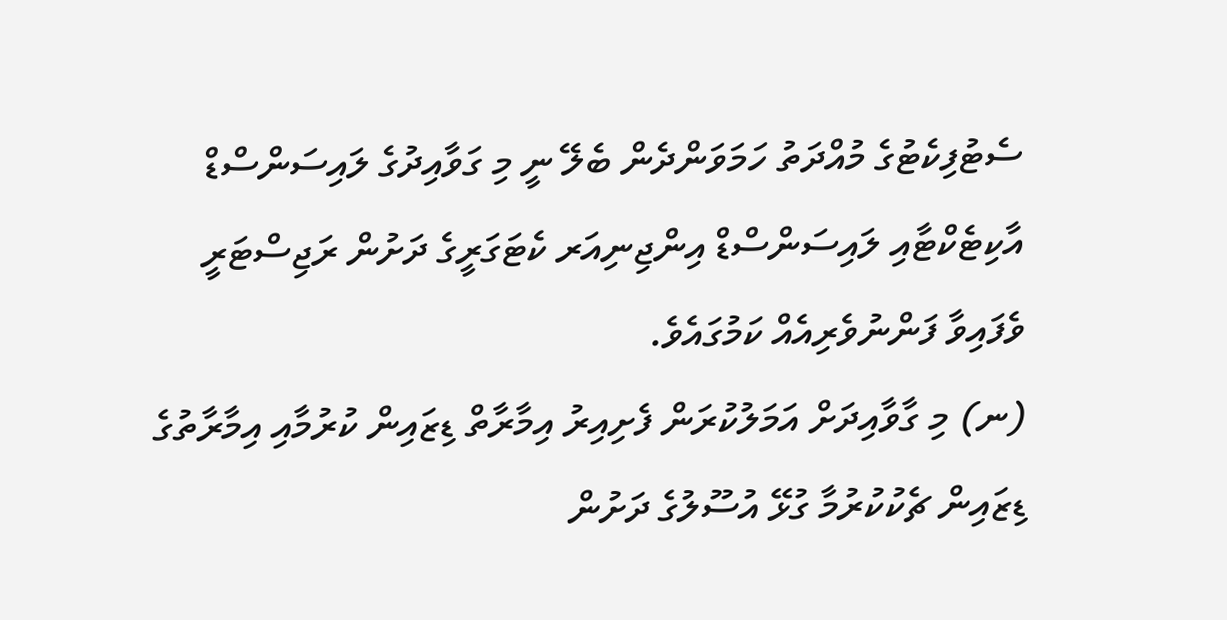ސެޓުފިކެޓުގެ މުއްދަތު ހަމަވަންދެން ބެލޭ ނީ މި ގަވާއިދުގެ ލައިސަންސްޑް އާކިޓެކްޓާއި ލައިސަންސްޑް އިންޖިނިއަރ ކެޓަގަރީގެ ދަށުން ރަޖިސްޓަރީ ވެފައިވާ ފަންނުވެރިއެއް ކަމުގައެވެ.
(ނ) މި ގާވާއިދަށް އަމަލުކުރަން ފެށިއިރު އިމާރާތް ޑިޒައިން ކުރުމާއި އިމާރާތުގެ ޑިޒައިން ޗެކުކުރުމާ ގުޅޭ އުސޫލުގެ ދަށުން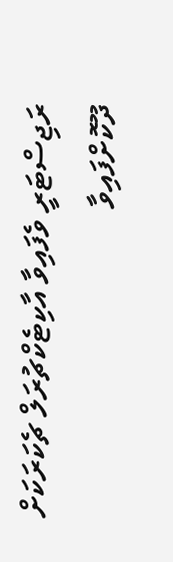ރަޖިސްޓަރީ ވެފައިވާ އާކިޓެކްޗުރަލް ޗެކަރަކަށް ދޫކޮށްފައިވާ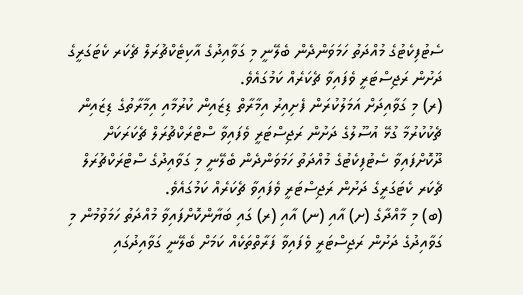ސެޓުފިކެޓުގެ މުއްދަތު ހަމަވަންދެން ބެލޭނީ މި ގަވާއިދުގެ އާކިޓެކްޗުރަލް ޗެކަރ ކެޓަގަރީގެ ދަށުން ރަޖިސްޓަރީ ވެފައިވާ ޗެކަރެއް ކަމުގައެވެ.
(ރ) މި ގަވާއިދަށް އަމަލުކުރަން ފެށިއިރު އިމާރާތް ޑިޒައިން ކުރުމާއި އިމާރާތުގެ ޑިޒައިން ޗެކުކުރުމާ ގުޅޭ އުސޫލުގެ ދަށުން ރަޖިސްޓަރީ ވެފައިވާ ސްޓްރަކްޗުރަލް ޗެކަރަކަށް ދޫކޮށްފައިވާ ސެޓުފިކެޓުގެ މުއްދަތު ހަމަވަންދެން ބެލޭނީ މި ގަވާއިދުގެ ސްޓްރަކްޗުރަލް ޗެކަރ ކެޓަގަރީގެ ދަށުން ރަޖިސްޓަރީ ވެފައިވާ ޗެކަރެއް ކަމުގައެވެ.
(ބ) މި މާއްދާގެ (ށ) އާއި (ނ) އާއި (ރ) ގައި ބަޔާންކޮށްފައިވާ މުއްދަތު ހަމަވުމުން މި ގަވާއިދުގެ ދަށުން ރަޖިސްޓަރީ ވެފައިވާ ފަރާތްތަކެއް ކަމަށް ބެލޭނީ ގަވާއިދުގައި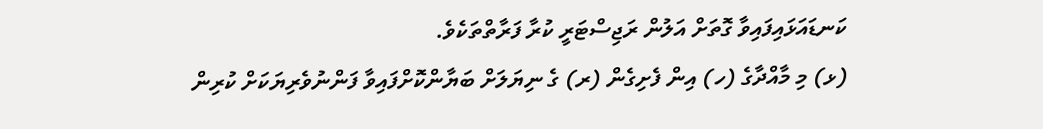ކަނޑައަޅައިފައިވާ ގޮތަށް އަލުން ރަޖިސްޓަރީ ކުރާ ފަރާތްތަކެވެ.
(ޅ) މި މާއްދާގެ (ހ) އިން ފެށިގެން (ރ) ގެ ނިޔަލަށް ބަޔާންކޮށްފައިވާ ފަންނުވެރިޔަކަށް ކުރިން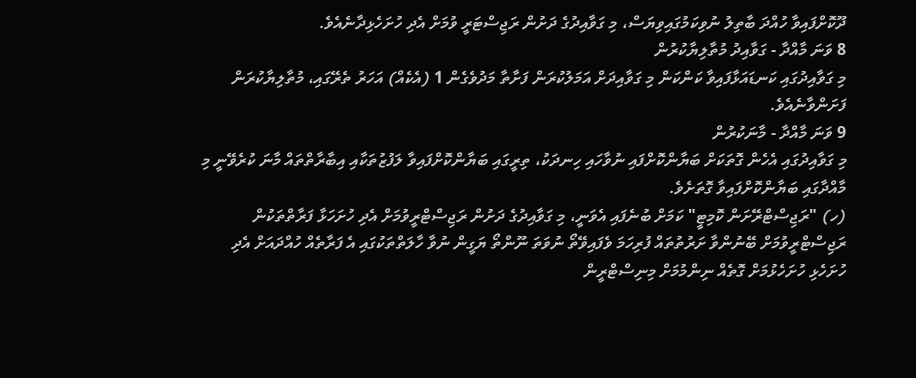ދޫކޮށްފައިވާ ހުއްދަ ބާތިލު ނުވިކަމުގައިވިޔަސް، މި ގަވާއިދުގެ ދަށުން ރަޖިސްޓަރީ ވުމަށް އެދި ހުށަހެޅިދާނެއެވެ.
8 ވަނަ މާއްދާ - ގަވާއިދު މުތާލިޔާކުރުން
މި ގަވާއިދުގައި ކަނޑައަޅާފައިވާ ކަންކަން މި ގަވާއިދަށް އަމަލުކުރަން ފަށާތާ މަދުވެގެން 1 (އެކެއް) އަހަރު ތެރޭގައި، މުތާލިޔާކުރަން ފަށަންވާނެއެވެ.
9 ވަނަ މާއްދާ - މާނަކުރުން
މި ގަވާއިދުގައި އެހެން ގޮތަކަށް ބަޔާންކޮށްފައި ނުވާހައި ހިނދަކު، ތިރީގައި ބަޔާންކޮށްފައިވާ ލަފުޒުތަކާއި އިބާރާތްތައް މާނަ ކުރެވޭނީ މި މާއްދާގައި ބަޔާންކޮށްފައިވާ ގޮތަށެވެ.
(ހ) "ރަޖިސްޓްރޭށަން ކޮމިޓީ" ކަމަށް ބުނެފައި އެވަނީ، މި ގަވާއިދުގެ ދަށުން ރަޖިސްޓްރީވުމަށް އެދި ހުށަހަޅާ ފަރާތްތަކުން ރަޖިސްޓްރީވުމަށް ބޭނުންވާ ށަރުތުތައް ފުރިހަމަ ވެފައިވޭތޯ ނުވަތަ ނޫންތޯ ޔަގީން ނުވާ ހާލަތްތަކުގައި އެ ފަރާތެއް ހުއްދައަށް އެދި ހުށަހެޅި ހުށަހެޅުމަށް ގޮތެއް ނިންމުމަށް މިނިސްޓްރީން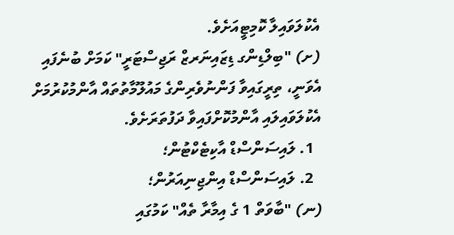އެކުލަވައިލާ ކޮމިޓީއަށެވެ.
(ށ) "ބިލްޑިންގ ޑިޒައިނަރޒް ރަޖިސްޓަރީ" ކަމަށް ބުނެފައި އެވަނީ، ތިރީގައިވާ ފަންނުވެރިންގެ މައުލޫމާތުތައް އާންމުކުރުމަށް އެކުލަވައިލައި އާންމުކޮށްފައިވާ ދަފުތަރަށެވެ.
  1. ލައިސަންސްޑް އާކިޓެކްޓުން؛
  2. ލައިސަންސްޑް އިންޖިނިއަރުން؛
(ނ) "ބާވަތް 1 ގެ އިމާރާ ތެއް" ކަމުގައި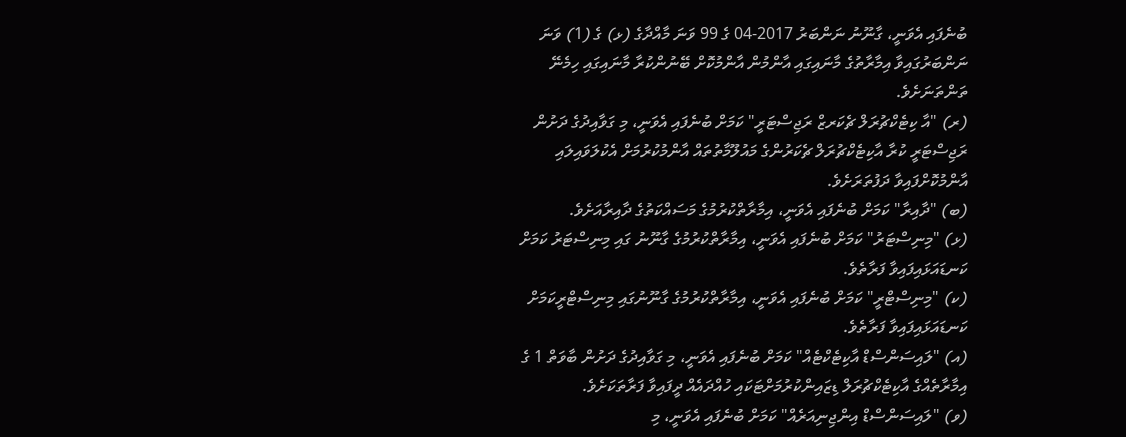ބުނެފައި އެވަނީ، ގާނޫނު ނަންބަރު 2017-04 ގެ 99 ވަނަ މާއްދާގެ (ޅ) ގެ (1) ވަނަ ނަންބަރުގައިވާ އިމާރާތުގެ މާނައިގައި އާންމުން އާންމުކޮށް ބޭނުންކުރާ މާނައިގައި ހިމެނޭ ތަންތަނަށެވެ.
(ރ) "އާ ކިޓެކްޗުރަލް ޗެކަރޒް ރަޖިސްޓަރީ" ކަމަށް ބުނެފައި އެވަނީ، މި ގަވާއިދުގެ ދަށުން ރަޖިސްޓަރީ ކުރާ އާކިޓެކްޗުރަލް ޗެކަރުންގެ މައުލޫމާތުތައް އާންމުކުރުމަށް އެކުލަވައިލައި އާންމުކޮށްފައިވާ ދަފުތަރަށެވެ.
(ބ) "ދާއިރާ" ކަމަށް ބުނެފައި އެވަނީ، އިމާރާތްކުރުމުގެ މަސައްކަތުގެ ދާއިރާއަށެވެ.
(ޅ) "މިނިސްޓަރު" ކަމަށް ބުނެފައި އެވަނީ، އިމާރާތްކުރުމުގެ ގާނޫނު ގައި މިނިސްޓަރު ކަމަށް ކަނޑައަޅައިފައިވާ ފަރާތެވެ.
(ކ) "މިނިސްޓްރީ" ކަމަށް ބުނެފައި އެވަނީ، އިމާރާތްކުރުމުގެ ގާނޫނުގައި މިނިސްޓްރީކަމަށް ކަނޑައަޅައިފައިވާ ފަރާތެވެ.
(އ) "ލައިސަންސްޑް އާކިޓެކްޓެއް" ކަމަށް ބުނެފައި އެވަނީ، މި ގަވާއިދުގެ ދަށުން ބާވަތް 1 ގެ އިމާރާތެއްގެ އާކިޓެކްޗުރަލް ޑިޒައިންކުރުމަށްޓަކައި ހުއްދައެއް ދީފައިވާ ފަރާތަކަށެވެ.
(ވ) "ލައިސަންސްޑް އިންޖިނިއަރެއް" ކަމަށް ބުނެފައި އެވަނީ، މި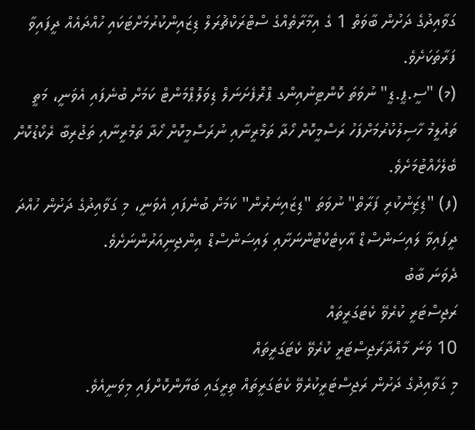ގަވާއިދުގެ ދަށުން ބާވަތް 1 ގެ އިމާރާތެއްގެ ސްޓްރަކްޗުރަލް ޑިޒައިންކުރުމަށްޓަކައި ހުއްދައެއް ދީފައިވާ ފަރާތަކަށެވެ.
(މ) "ސީ.ޕީ.ޑީ" ނުވަތަ ކޮންޓިނުއިންގ ޕްރޮފެށަނަލް ޑިވަލޮޕްމަންޓް ކަމަށް ބުނެފައި އެވަނީ، މަތީ ތައުލީމު ހާސިލުކުރުމަށްފަހު ރަސްމީކޮށް ހޯދާ ތަމްރީނާއި ނުރަސްމީކޮށް ހޯދާ ތަމްރީނާއި ތަޖުރިބާ ރެކޯޑުކޮށް ބެލެހެއްޓުމަށެވެ.
(ފ) "ޑިޒަިންކުރި ފަރާތް" ނުވަތަ "ޑިޒައިނަރުން" ކަމަށް ބުނެފައި އެވަނީ، މި ގަވާއިދުގެ ދަށުން ހުއްދަ ދީފައިވާ ލައިސަންސްޑް އާކިޓެކްޓުންނަށާއި ލައިސަންސްޑް އިންޖިނިއަރުންނަށެވެ.
ދެވަނަ ބާބު
ރަޖިސްޓަރީ ކުރެވޭ ކެޓަގަރީތައް
10 ވަނަ މާއްދާރަޖިސްޓަރީ ކުރެވޭ ކެޓަގަރީތައް
މި ގަވާއިދުގެ ދަށުން ރަޖިސްޓަރީކުރެވޭ ކެޓަގަރީތައް ތިރީގައި ބަޔާންކޮށްފައި މިވަނީއެވެ.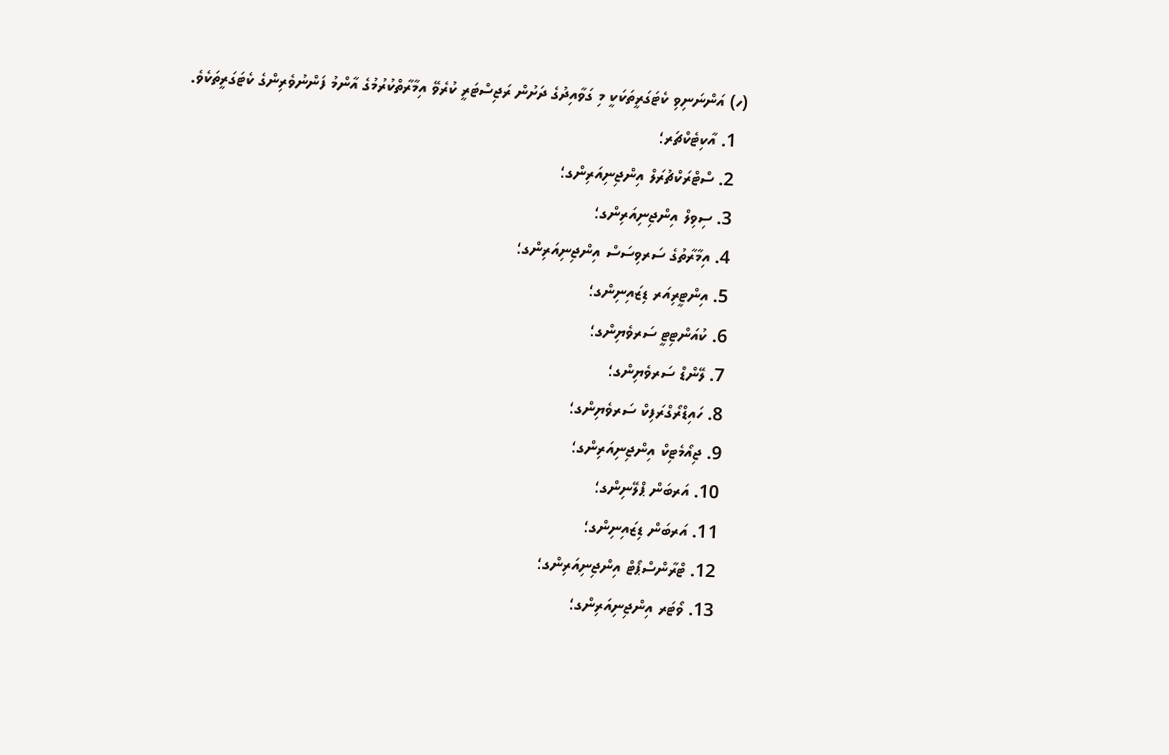(ހ) އަންނަނިވި ކެޓަގަރީތަކަކީ މި ގަވާއިދުގެ ދަށުން ރަޖިސްޓަރީ ކުރެވޭ އިމާރާތްކުރުމުގެ އާންމު ފަންނުވެރިންގެ ކެޓަގަރީތަކެވެ.
  1. އާކިޓެކްޗަރ؛
  2. ސްޓްރަކްޗުރަލް އިންޖިނިއަރިންގ؛
  3. ސިވިލް އިންޖިނިއަރިންގ؛
  4. އިމާރާތުގެ ސަރވިސަސް އިންޖިނިއަރިންގ؛
  5. އިންޓީރިއަރ ޑިޒައިނިންގ؛
  6. ކުއަންޓިޓީ ސަރވެޔިންގ؛
  7. ލޭންޑް ސަރވެޔިންގ؛
  8. ހައިޑްރޯގްރަފިކް ސަރވެޔިންގ؛
  9. ޖިއޯމެޓިކް އިންޖިނިއަރިންގ؛
  10. އަރބަން ޕްލޭނިންގ؛
  11. އަރބަން ޑިޒައިނިންގ؛
  12. ޓްރާންސްޕޯޓް އިންޖިނިއަރިންގ؛
  13. ވޯޓަރ އިންޖިނިއަރިންގ؛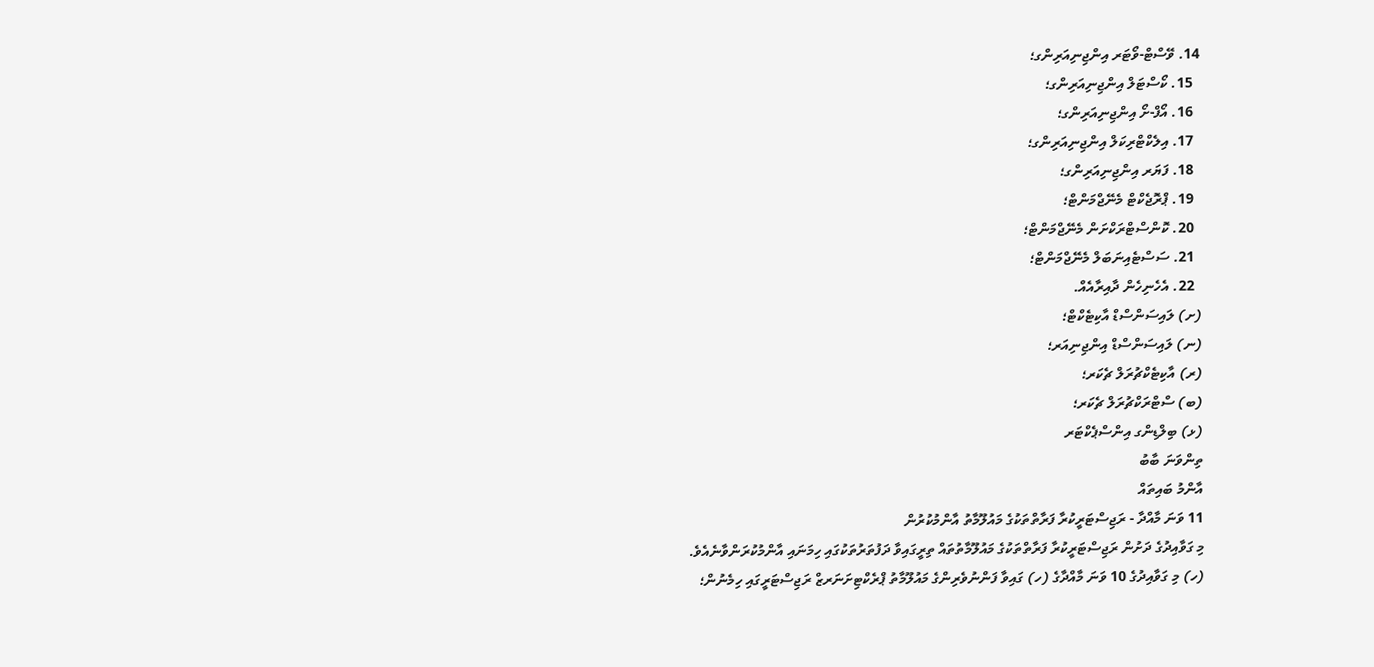14. ވޭސްޓް-ވޯޓަރ އިންޖިނިއަރިންގ؛
  15. ކޯސްޓަލް އިންޖިނިއަރިންގ؛
  16. އޯފް-ށޯ އިންޖިނިއަރިންގ؛
  17. އިލެކްޓްރިކަލް އިންޖިނިއަރިންގ؛
  18. ފަޔަރ އިންޖިނިއަރިންގ؛
  19. ޕްރޮޖެކްޓް މެނޭޖްމަންޓް؛
  20. ކޮންސްޓްރަކްށަން މެނޭޖްމަންޓް؛
  21. ސަސްޓެއިނަބަލް މެނޭޖްމަންޓް؛
  22. އެހެނިހެން ދާއިރާއެއް.
(ށ) ލައިސަންސްޑް އާކިޓެކްޓް؛
(ނ) ލައިސަންސްޑް އިންޖިނިއަރ؛
(ރ) އާކިޓެކްޗުރަލް ޗެކަރ؛
(ބ) ސްޓްރަކްޗުރަލް ޗެކަރ؛
(ޅ) ބިލްޑިންގ އިންސްޕެކްޓަރ
ތިންވަނަ ބާބު
އާންމު ބައިތައް
11 ވަނަ މާއްދާ - ރަޖިސްޓަރީކުރާ ފަރާތްތަކުގެ މައުލޫމާތު އާންމުކުރުން
މި ގަވާއިދުގެ ދަށުން ރަޖިސްޓަރީކުރާ ފަރާތްތަކުގެ މައުލޫމާތުތައް ތިރީގައިވާ ދަފުތަރުތަކުގައި ހިމަނައި އާންމުކުރަންވާނެއެވެ.
(ހ) މި ގަވާއިދުގެ 10 ވަނަ މާއްދާގެ (ހ) ގައިވާ ފަންނުވެރިންގެ މައުލޫމާތު ޕްރެކްޓިށަނަރޒް ރަޖިސްޓަރީގައި ހިމެނުން؛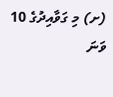(ށ) މި ގަވާއިދުގެ 10 ވަނަ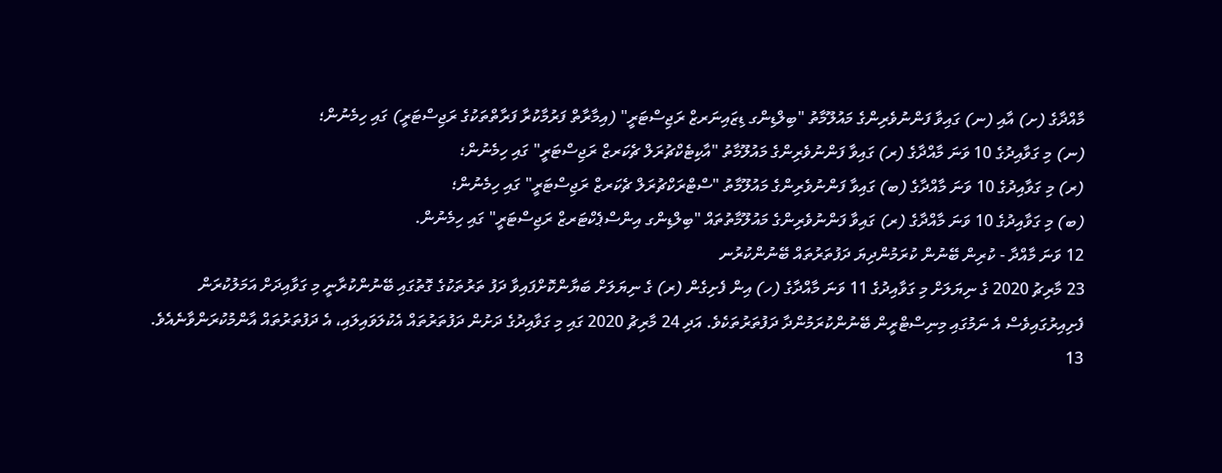މާއްދާގެ (ށ) އާއި (ނ) ގައިވާ ފަންނުވެރިންގެ މައުލޫމާތު "ބިލްޑިންގ ޑިޒައިނަރޒް ރަޖިސްޓަރީ" (އިމާރާތް ފަރުމާކުރާ ފަރާތްތަކުގެ ރަޖިސްޓަރީ) ގައި ހިމެނުން؛
(ނ) މި ގަވާއިދުގެ 10 ވަނަ މާއްދާގެ (ރ) ގައިވާ ފަންނުވެރިންގެ މައުލޫމާތު "އާކިޓެކްޗުރަލް ޗެކަރޒް ރަޖިސްޓަރީ" ގައި ހިމެނުން؛
(ރ) މި ގަވާއިދުގެ 10 ވަނަ މާއްދާގެ (ބ) ގައިވާ ފަންނުވެރިންގެ މައުލޫމާތު "ސްޓްރަކްޗުރަލް ޗެކަރޒް ރަޖިސްޓަރީ" ގައި ހިމެނުން؛
(ބ) މި ގަވާއިދުގެ 10 ވަނަ މާއްދާގެ (ރ) ގައިވާ ފަންނުވެރިންގެ މައުލޫމާތުތައް "ބިލްޑިންގ އިންސްޕެކްޓަރޒް ރަޖިސްޓަރީ" ގައި ހިމެނުން.
12 ވަނަ މާއްދާ - ކުރިން ބޭނުން ކުރަމުންދިޔަ ދަފުތަރުތައް ބޭނުންކުރުނ
23 މާރިޗު 2020 ގެ ނިޔަލަށް މި ގަވާއިދުގެ 11 ވަނަ މާއްދާގެ (ހ) އިން ފެށިގެން (ރ) ގެ ނިޔަލަށް ބަޔާންކޮށްފައިވާ ދަފު ތަރުތަކުގެ ގޮތުގައި ބޭނުންކުރާނީ މި ގަވާއިދަށް އަމަލުކުރަން ފެށިއިރުގައިވެސް އެ ނަމުގައި މިނިސްޓްރީން ބޭނުންކުރަމުންދާ ދަފުތަރުތަކެވެ. އަދި 24 މާރިޗު 2020 ގައި މި ގަވާއިދުގެ ދަށުން ދަފުތަރުތައް އެކުލަވައިލައި، އެ ދަފުތަރުތައް އާންމުކުރަންވާނެއެވެ.
13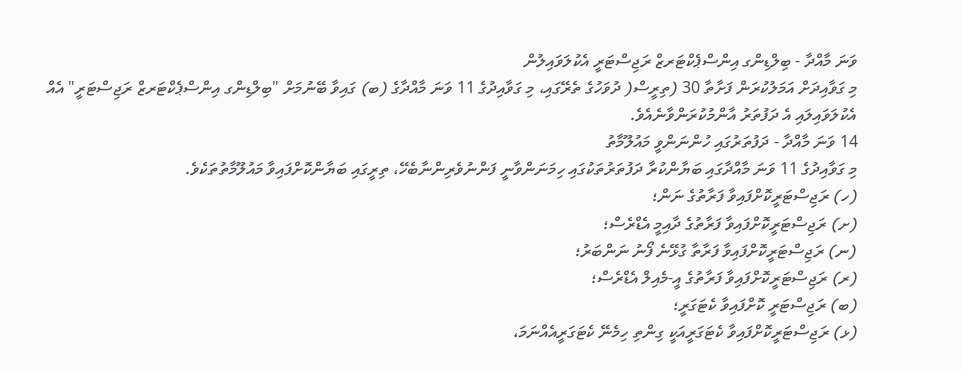ވަނަ މާއްދާ - ބިލްޑިންގ އިންސްޕެކްޓަރޒް ރަޖިސްޓަރީ އެކުލަވައިލުން
މި ގަވާއިދަށް އަމަލުކުރަން ފަށާތާ 30 (ތިރީސް( ދުވަހުގެ ތެރޭގައި، މި ގަވާއިދުގެ 11 ވަނަ މާއްދާގެ (ބ) ގައިވާ ބޭނުމަށް "ބިލްޑިންގ އިންސްޕެކްޓަރޒް ރަޖިސްޓަރީ" އެއް އެކުލަވައިލައި އެ ދަފުތަރު އާންމުކުރަންވާނެއެވެ.
14 ވަނަ މާއްދާ - ދަފުތަރުގައި ހުންނަންވީ މައުލޫމާތު
މި ގަވާއިދުގެ 11 ވަނަ މާއްދާގައި ބަޔާންކުރާ ދަފުތަރުތަކުގައި ހިމަނަންވާނީ ފަންނުވެރިންނާބެހޭ، ތިރީގައި ބަޔާންކޮށްފައިވާ މައުލޫމާތުތަކެވެ.
(ހ) ރަޖިސްޓަރީކޮށްފައިވާ ފަރާތުގެ ނަން؛
(ށ) ރަޖިސްޓަރީކޮށްފައިވާ ފަރާތުގެ ދާއިމީ އެޑްރެސް؛
(ނ) ރަޖިސްޓަރީކޮށްފައިވާ ފަރާތާ ގުޅޭނެ ފޯނު ނަންބަރު؛
(ރ) ރަޖިސްޓަރީކޮށްފައިވާ ފަރާތުގެ އީ-މެއިލް އެޑްރެސް؛
(ބ) ރަޖިސްޓަރީ ކޮށްފައިވާ ކެޓަގަރީ؛
(ޅ) ރަޖިސްޓަރީކޮށްފައިވާ ކެޓަގަރީއަކީ ގިންތި ހިމެނޭ ކެޓަގަރީއެއްނަމަ،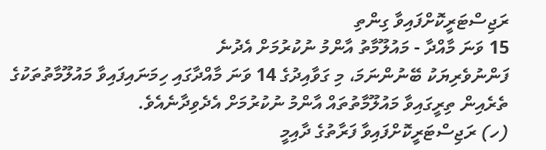ރަޖިސްޓަރީކޮށްފައިވާ ގިންތި
15 ވަނަ މާއްދާ - މައުލޫމާތު އާންމު ނުކުރުމަށް އެދުނެ
ފަންނުވެރިޔަކު ބޭނުންނަމަ، މި ގަވާއިދުގެ 14 ވަނަ މާއްދާގައި ހިމަނައިފައިވާ މައުލޫމާތުތަކުގެ ތެރެއިން ތިރީގައިވާ މައުލޫމާތުތައް އާންމު ނުކުރުމަށް އެދެވިދާނެއެވެ.
(ހ) ރަޖިސްޓަރީކޮށްފައިވާ ފަރާތުގެ ދާއިމީ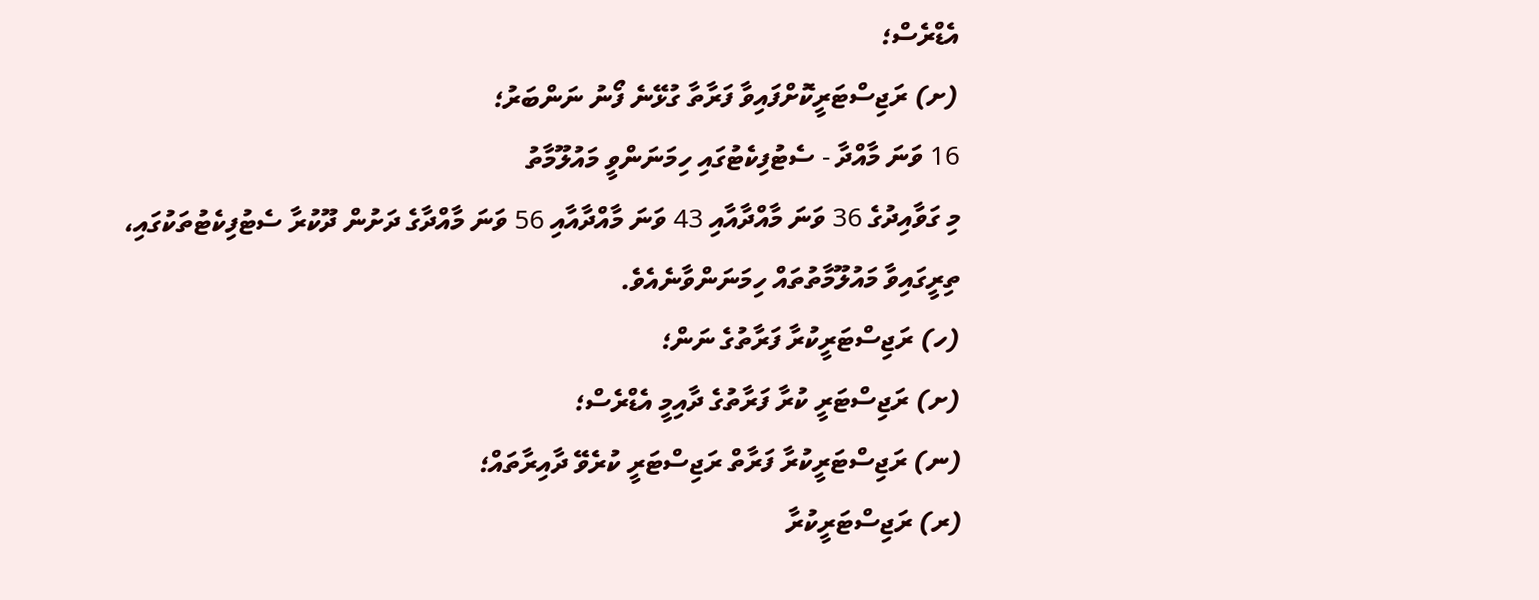އެޑްރެސް؛
(ށ) ރަޖިސްޓަރީކޮށްފައިވާ ފަރާތާ ގުޅޭނެ ފޯނު ނަންބަރު؛
16 ވަނަ މާއްދާ - ސެޓުފިކެޓުގައި ހިމަނަންވީ މައުލޫމާތު
މި ގަވާއިދުގެ 36 ވަނަ މާއްދާއާއި 43 ވަނަ މާއްދާއާއި 56 ވަނަ މާއްދާގެ ދަށުން ދޫކުރާ ސެޓުފިކެޓުތަކުގައި، ތިރީގައިވާ މައުލޫމާތުތައް ހިމަނަންވާނެއެވެ.
(ހ) ރަޖިސްޓަރީކުރާ ފަރާތުގެ ނަން؛
(ށ) ރަޖިސްޓަރީ ކުރާ ފަރާތުގެ ދާއިމީ އެޑްރެސް؛
(ނ) ރަޖިސްޓަރީކުރާ ފަރާތް ރަޖިސްޓަރީ ކުރެވޭ ދާއިރާތައް؛
(ރ) ރަޖިސްޓަރީކުރާ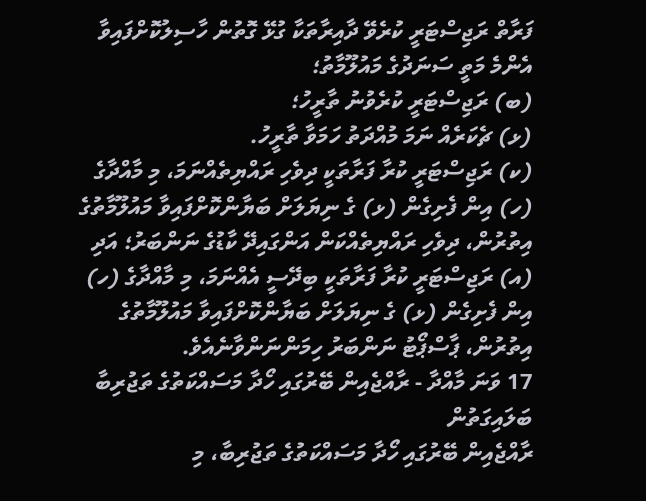ފަރާތް ރަޖިސްޓަރީ ކުރެވޭ ދާއިރާތަކާ ގުޅޭ ގޮތުން ހާސިލުކޮށްފައިވާ އެންމެ މަތީ ސަނަދުގެ މައުލޫމާތު؛
(ބ) ރަޖިސްޓަރީ ކުރެވުނު ތާރީހު؛
(ޅ) ޗެކަރެއް ނަމަ މުއްދަތު ހަމަވާ ތާރީހު.
(ކ) ރަޖިސްޓަރީ ކުރާ ފަރާތަކީ ދިވެހި ރައްޔިތެއްނަމަ، މި މާއްދާގެ (ހ) އިން ފެށިގެން (ޅ) ގެ ނިޔަލަށް ބަޔާންކޮށްފައިވާ މައުލޫމާތުގެ އިތުރުން، ދިވެހި ރައްޔިތެއްކަން އަންގައިދޭ ކާޑުގެ ނަންބަރު؛ އަދި
(އ) ރަޖިސްޓަރީ ކުރާ ފަރާތަކީ ބިދޭސީ އެއްނަމަ، މި މާއްދާގެ (ހ) އިން ފެށިގެން (ޅ) ގެ ނިޔަލަށް ބަޔާންކޮށްފައިވާ މައުލޫމާތުގެ އިތުރުން، ޕާސްޕޯޓު ނަންބަރު ހިމަންނަންވާނެއެވެ.
17 ވަނަ މާއްދާ - ރާއްޖެއިން ބޭރުގައި ހޯދާ މަސައްކަތުގެ ތަޖުރިބާ ބަލައިގަތުން
ރާއްޖެއިން ބޭރުގައި ހޯދާ މަސައްކަތުގެ ތަޖުރިބާ، މި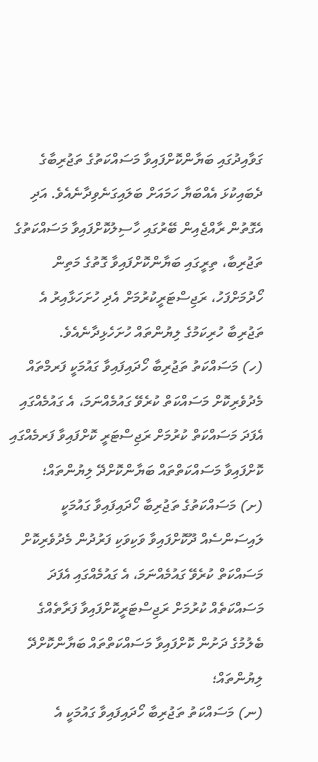ގަވާއިދުގައި ބަޔާންކޮށްފައިވާ މަސައްކަތުގެ ތަޖުރިބާގެ ދެބައިކުޅަ އެއްބަޔާ ހަމައަށް ބަލައިގަނެވިދާނެއެވެ. އަދި އެގޮތުން ރާއްޖެއިން ބޭރުގައި ހާސިލުކޮށްފައިވާ މަސައްކަތުގެ ތަޖުރިބާ، ތިރީގައި ބަޔާންކޮށްފައިވާ ގޮތުގެ މަތިން ހޯދުމަށްފަހު، ރަޖިސްޓަރީކުރުމަށް އެދި ހުށަހަޅާއިރު އެ ތަޖުރިބާ ހުރިކަމުގެ ލިޔުންތައް ހުށަހެޅިދާނެއެވެ.
(ހ) މަސައްކަތު ތަޖުރިބާ ހޯދައިފައިވާ ގައުމަކީ ފަރމްތައް މެދުވެރިކޮށް މަސައްކަތް ކުރެވޭ ގައުމެއްނަމަ، އެ ގައުމެއްގައި އެފަދަ މަސައްކަތް ކުރުމަށް ރަޖިސްޓަރީ ކޮށްފައިވާ ފަރމެއްގައި ކޮށްފައިވާ މަސައްކަތްތައް ބަޔާންކޮށްދޭ ލިޔުންތައް؛
(ށ) މަސައްކަތުގެ ތަޖުރިބާ ހޯދައިފައިވާ ގައުމަކީ ލައިސަންސެއް ދޫކޮށްފައިވާ ވަކިވަކި ފަރުދުން މެދުވެރިކޮށް މަސައްކަތް ކުރެވޭ ގައުމެއްނަމަ، އެ ގައުމެއްގައި އެފަދަ މަސައްކަތެއް ކުރުމަށް ރަޖިސްޓަރީކޮށްފައިވާ ފަރާތެއްގެ ބެލުމުގެ ދަށުން ކޮށްފައިވާ މަސައްކަތްތައް ބަޔާންކޮށްދޭ ލިޔުންތައް؛
(ނ) މަސައްކަތު ތަޖުރިބާ ހޯދައިފައިވާ ގައުމަކީ އެ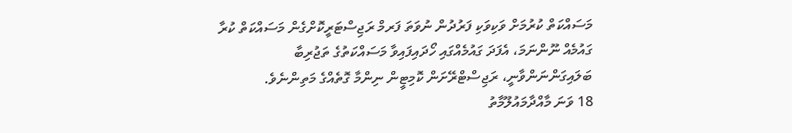މަސައްކަތް ކުރުމަށް ވަކިވަކި ފަރުދުން ނުވަތަ ފަރމް ރަޖިސްޓަރީކޮށްގެން މަސައްކަތް ކުރާ ގައުމެއް ނޫންނަމަ، އެފަދަ ގައުމެއްގައި ހޯދައިފައިވާ މަސައްކަތުގެ ތަޖުރިބާ ބަލައިގަންނަންވާނީ، ރަޖިސްޓްރޭށަން ކޮމިޓީން ނިންމާ ގޮތެއްގެ މަތިންނެވެ.
18 ވަނަ މާއްދާމައުލޫމާތު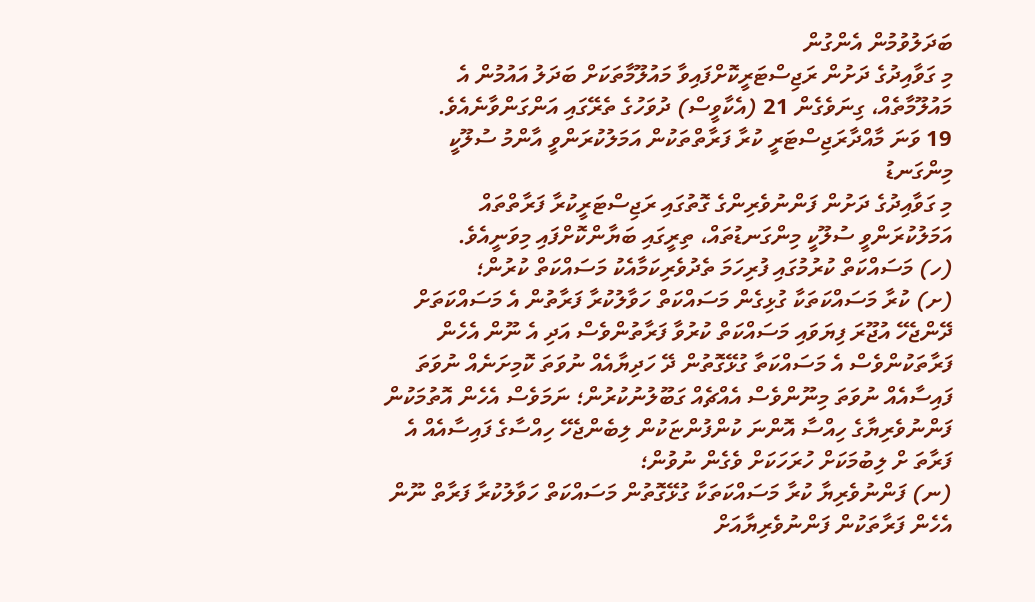ބަދަލުވުމުން އެންގުން
މި ގަވާއިދުގެ ދަށުން ރަޖިސްޓަރީކޮށްފައިވާ މައުލޫމާތަކަށް ބަދަލު އައުމުން އެ މައުލޫމާތެއް، ގިނަވެގެން 21 (އެކާވީސް) ދުވަހުގެ ތެރޭގައި އަންގަންވާނެއެވެ.
19 ވަނަ މާއްދާރަޖިސްޓަރީ ކުރާ ފަރާތްތަކުން އަމަލުކުރަންވީ އާންމު ސުލޫކީ މިންގަނޑު
މި ގަވާއިދުގެ ދަށުން ފަންނުވެރިންގެ ގޮތުގައި ރަޖިސްޓަރީކުރާ ފަރާތްތައް އަމަލުކުރަންވީ ސުލޫކީ މިންގަނޑުތައް، ތިރީގައި ބަޔާންކޮށްފައި މިވަނީއެވެ.
(ހ) މަސައްކަތް ކުރުމުގައި ފުރިހަމަ ތެދުވެރިކަމާއެކު މަސައްކަތް ކުރުން؛
(ށ) ކުރާ މަސައްކަތަކާ ގުޅިގެން މަސައްކަތް ހަވާލުކުރާ ފަރާތުން އެ މަސައްކަތަށް ދޭންޖެހޭ އުޖޫރަ ފިޔަވައި މަސައްކަތް ކުރުވާ ފަރާތުންވެސް އަދި އެ ނޫން އެހެން ފަރާތަކުންވެސް އެ މަސައްކަތާ ގުޅޭގޮތުން ދޭ ހަދިޔާއެއް ނުވަތަ ކޮމިށަނެއް ނުވަތަ ފައިސާއެއް ނުވަތަ މިނޫންވެސް އެއްޗެއް ގަބޫލުނުކުރުން؛ ނަމަވެސް އެހެން އޮތުމަކުން ފަންނުވެރިޔާގެ ހިއްސާ އޮންނަ ކުންފުންޏަކުން ލިބެންޖެހޭ ހިއްސާގެ ފައިސާއެއް އެ ފަރާތަ ށް ލިބުމަކަށް ހުރަހަކަށް ވެގެން ނުވުން؛
(ނ) ފަންނުވެރިޔާ ކުރާ މަސައްކަތަކާ ގުޅޭގޮތުން މަސައްކަތް ހަވާލުކުރާ ފަރާތް ނޫން އެހެން ފަރާތަކުން ފަންނުވެރިޔާއަށް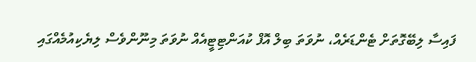ފައިސާ ލިބޭގޮތަށް ޓެންޑަރެއް، ނުވަތަ ބިލް އޮފް ކުއަންޓިޓީއެއް ނުވަތަ މިނޫންވެސް ލިޔެކިއުމެއްގައި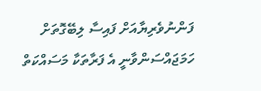ފަންނުވެރިޔާއަށް ފައިސާ ލިބޭގޮތަށް ހަމަޖައްސަންވާނީ އެ ފަރާތަކާ މަސައްކަތް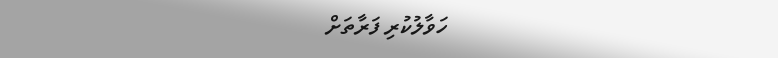ހަވާލުކުރި ފަރާތަށް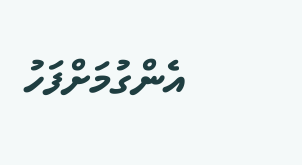އެންގުމަށްފަހު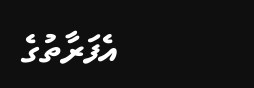އެފަރާތުގެ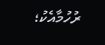ރުހުމާއެކު؛